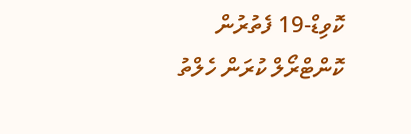ކޮވިޑް-19 ފެތުރުން ކޮންޓްރޯލް ކުރަން ހެލްތު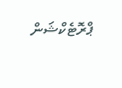ޕްރޮޓެކްޝަން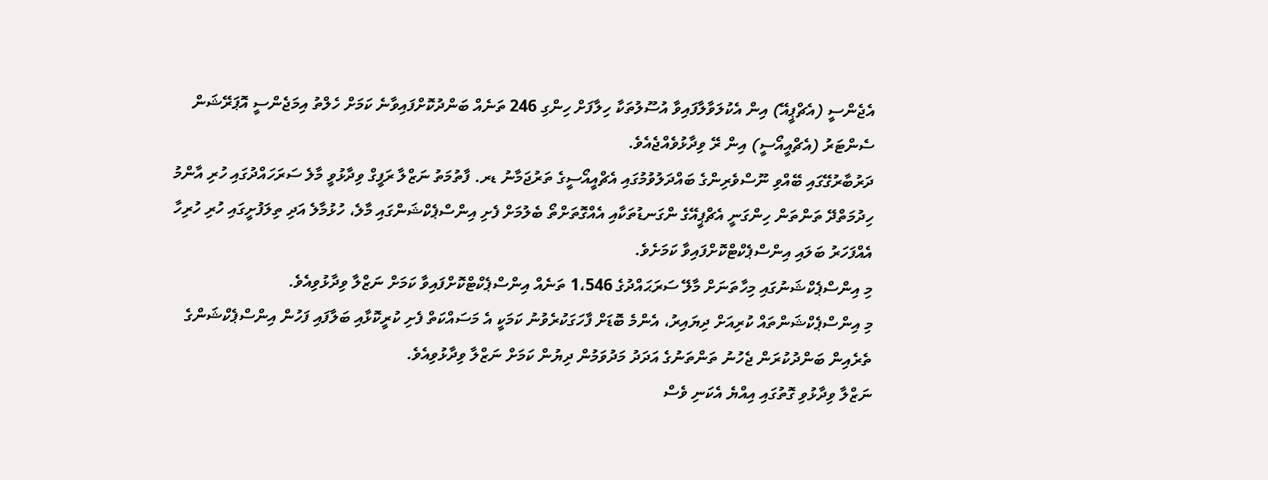އެޖެންސީ (އެޗްޕީއޭ) އިން އެކުލަވާލާފައިވާ އުސޫލުތަކާ ހިލާފަށް ހިންގި 246 ތަނެއް ބަންދުކޮށްފައިވާނެ ކަމަށް ހެލްތު އިމަޖެންސީ އޮޕަރޭޝަން ސެންޓަރު (އެޗްއީއޯސީ) އިން ރޭ ވިދާޅުވެއްޖެއެވެ.
ދަރުބާރުގޭގައި ބޭއްވި ނޫސްވެރިންގެ ބައްދަލުވުމުގައި އެޗްއީއޯސީގެ ތަރުޖަމާނު ޑރ. ފާތުމަތު ނަޒްލާ ރަފީގް ވިދާޅުވީ މާލެ ސަރަހައްދުގައި ހުރި އާންމު ހިދުމަތްދޭ ތަންތަން ހިންގަނީ އެޗްޕީއޭގެ ންގަނޑުތަކާއި އެއްގޮތަށްތޯ ބެލުމަށް ފެށި އިންސްޕެކްޝަންގައި މާލެ، ހުޅުމާލެ އަދި ތިލަފުށީގައި ހުރި ހުރިހާ އެއްފަހަރު ބަލައި އިންސްޕެކްޓްކޮށްފައިވާ ކަމަށެވެ.
މި އިންސްޕެކްޝަނުގައި މިހާތަނަށް މާލޭ ސަރަޙައްދުގެ 1،546 ތަނެއް އިންސްޕެކްޓްކޮށްފައިވާ ކަމަށް ނަޒްލާ ވިދާޅުވިއެވެ.
މި އިންސްޕެކްޝަންތައް ކުރިއަށް ދިޔައިރު، އެންމެ ބޮޑަށް ފާހަގަކުރެވުނު ކަމަކީ އެ މަސައްކަތް ފެށި ކުރީކޮޅާއި ބަލާފައި ފަހުން އިންސްޕެކްޝަންގެ ތެރެއިން ބަންދުކުރަން ޖެހުނު ތަންތަނުގެ އަދަދު މަދުވަމުން ދިޔުން ކަމަށް ނަޒްލާ ވިދާޅުވިއެވެ.
ނަޒްލާ ވިދާޅުވި ގޮތުގައި އިއްޔެ އެކަނި ވެސް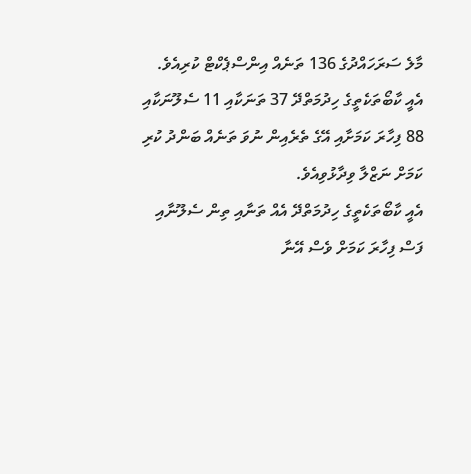މާލެ ސަރަހައްދުގެ 136 ތަނެއް އިންސްޕެކްޓް ކުރިއެވެ. އެއީ ކާބޯތަކެތީގެ ހިދުމަތްދޭ 37 ތަނަކާއި 11 ސެލޫނަކާއި 88 ފިހާރަ ކަމަށާއި އޭގެ ތެރެއިން ނުވަ ތަނެއް ބަންދު ކުރި ކަމަށް ނަޒްލާ ވިދާޅުވިއެވެ.
އެއީ ކާބޯތަކެތީގެ ހިދުމަތްދޭ އެއް ތަނާއި ތިން ސެލޫނާއި ފަސް ފިހާރަ ކަމަށް ވެސް އޭނާ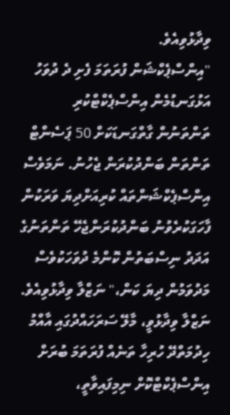ވިދާޅުވިއެވެ.
"އިންސްޕެކްޝަން ފުރަތަމަ ފެށި ދެ ދުވަހު އަޅުގަނޑުމެން އިންސްޕެކްޓްކުރި ތަންތަނުން ގާތްގަނޑަކަށް 50 ޕަސެންޓް ތަންތަން ބަންދުކުރަން ޖެހުނު. ނަމަވެސް އިންސްޕެކްޝަންތައް ކުރިއަށްދިޔަ ވަރަކުން ފާހަގަކުރެވުނު ބަންދުކުރަންޖެހޭ ތަންތަނުގެ އަދަދު ނިސްބަތުން ކޮންމެ ދުވަހަކުވެސް މަދުވަމުން ދިޔަ ކަން،" ނަޒްލާ ވިދާޅުވިއެވެ.
ނަޒްލާ ވިދާޅުވީ، މާލޭ ސަރަހައްދުގައި އާއްމު ހިދުމަތްދޭ ހުރިހާ ތަނެއް ފުރަތަމަ ބުރަށް އިންސްޕެކްޓްކޮށް ނިމިފައިވާތީ،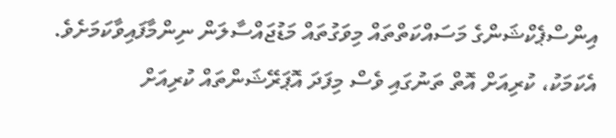އިންސްޕެކްޝަންގެ މަސައްކަތްތައް މިވަގުތައް މަޑުޖައްސާލަން ނިންމާފައިވާކަމަށެވެ. އެކަމަކު، ކުރިއަށް އޮތް ތަނުގައި ވެސް މިފަދަ އޮޕަރޭޝަންތައް ކުރިއަށް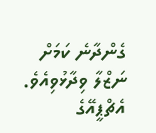ގެންދާނެ ކަމަށް ނަޒްލާ ވިދާޅުވިއެވެ.
އެޗްޕީއޭގެ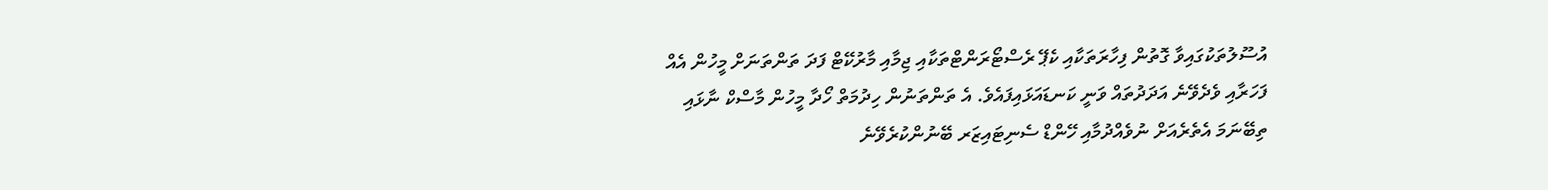އުސޫލުތަކުގައިވާ ގޮތުން ފިހާރަތަކާއި ކެޕޭ ރެސްޓޯރަންޓްތަކާއި ޖިމާއި މާރުކޭޓް ފަދަ ތަންތަނަށް މީހުން އެއް ފަހަރާއި ވެދެވޭނެ އަދަދުތައް ވަނީ ކަނޑައަޅައިފައެވެ. އެ ތަންތަނުން ހިދުމަތް ހޯދާ މީހުން މާސްކް ނާޅައި ތިބޭނަމަ އެތެރެއަށް ނުވެއްދުމާއި ހޭންޑް ސެނިޓައިޒަރ ބޭނުންކުރެވޭނެ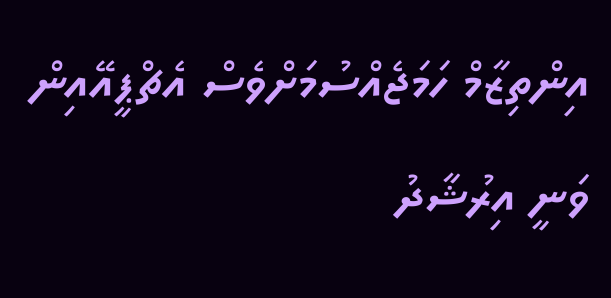އިންތިޒާމް ހަމަޖެއްސުމަށްވެސް އެޗްޕީއޭއިން ވަނީ އިރުޝާދު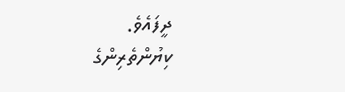ދީފައެވެ.
ކިޔުންތެރިންގެ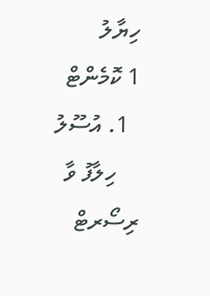ހިޔާލު
1 ކޮމެންޓް
  1. އުސޫލު
    ހިލާފު ވާ ރިސޯރޓް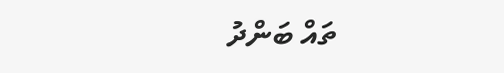ތައް ބަންދު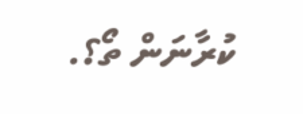ކުރާނަން ތޯ؟.